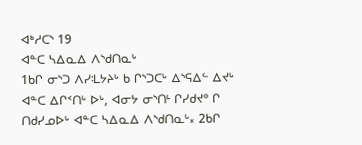ᐊᒃᓱᑕᔅ 19
ᐊᓐᑕ ᓴᐃᓇᐃ ᐱᔅᑯᑎᓇᒡ
1ᑲᒋ ᓂᔅᑐ ᐱᓯᒺᔭᔨᒡ ᑲ ᒋᔅᑐᑕᒡ ᐃᔅᕋᐃᓪ ᐃᔪᒡ ᐊᓐᑕ ᐃᒋᑉᑎᒡ ᐅᒡ, ᐊᓂᔭ ᓂᔅᑎᒻ ᒋᓯᑯᔪᐤ ᒋ ᑎᑯᓯᓄᐅᒡ ᐊᓐᑕ ᓴᐃᓇᐃ ᐱᔅᑯᑎᓇᒡ᙮ 2ᑲᒋ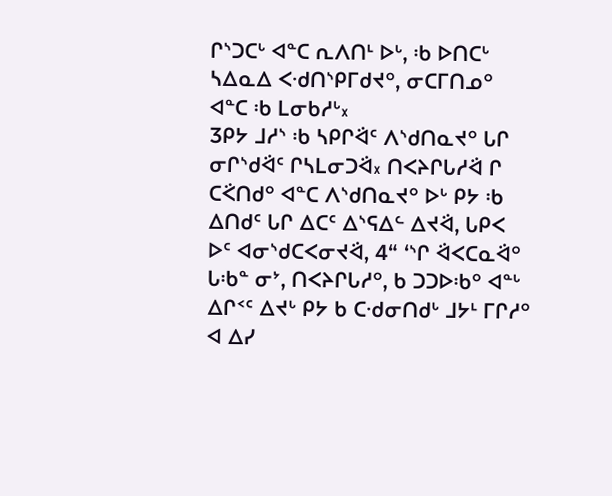ᒋᔅᑐᑕᒡ ᐊᓐᑕ ᕆᐱᑎᒻ ᐅᒡ, ᒂ ᐅᑎᑕᒡ ᓴᐃᓇᐃ ᐸᐧᑯᑎᔅᑭᒥᑯᔪᐤ, ᓂᑕᒥᑎᓄᐤ ᐊᓐᑕ ᒂ ᒪᓂᑲᓱᒡ᙮
3ᑭᔭ ᒧᓱᔅ ᒂ ᓴᑭᒋᐛᑦ ᐱᔅᑯᑎᓇᔪᐤ ᒐᒋ ᓂᒋᔅᑯᐛᑦ ᒋᓴᒪᓂᑐᐛ᙮ ᑎᐸᔨᒋᒐᓱᐛ ᒋ ᑕᑈᑎᑯᐤ ᐊᓐᑕ ᐱᔅᑯᑎᓇᔪᐤ ᐅᒡ ᑭᔭ ᒂ ᐃᑎᑯᑦ ᒐᒋ ᐃᑕᑦ ᐃᔅᕋᐃᓪ ᐃᔪᐛ, ᒐᑭᐸ ᐅᑦ ᐊᓂᔅᑯᑕᐸᓂᔪᐛ, 4“ ‘ᔅᒋ ᐛᐸᑕᓇᐛᐤ ᒐᒂᓐ ᓂᔾ, ᑎᐸᔨᒋᒐᓱᐤ, ᑲ ᑐᑐᐅᒂᐤ ᐊᓐᒡ ᐃᒋᑉᑦ ᐃᔪᒡ ᑭᔭ ᑲ ᑕᐧᑯᓂᑎᑯᒡ ᒧᔭᒻ ᒥᒋᓱᐤ ᐊ ᐃᓯ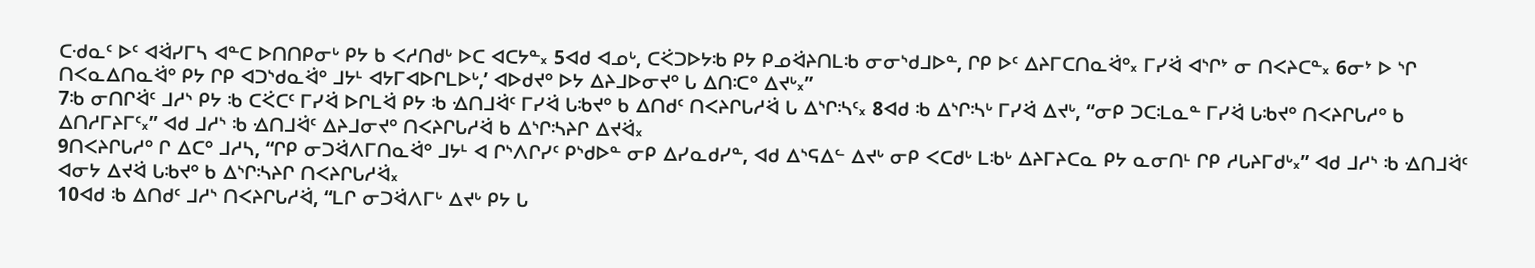ᑕᐧᑯᓇᑦ ᐅᑦ ᐊᐛᓯᒥᓴ ᐊᓐᑕ ᐅᑎᑎᑭᓂᒡ ᑭᔭ ᑲ ᐸᓱᑎᑯᒡ ᐅᑕ ᐊᑕᔭᓐ᙮ 5ᐊᑯ ᐊᓄᒡ, ᑕᑈᑐᐅᔭᒂ ᑭᔭ ᑭᓄᐛᔨᑎᒪᒂ ᓂᓂᔅᑯᒧᐅᓐ, ᒋᑭ ᐅᑦ ᐃᔨᒥᑕᑎᓇᐛᐤ᙮ ᒥᓯᐛ ᐊᔅᒋᔾ ᓂ ᑎᐸᔨᑕᓐ᙮ 6ᓂᔾ ᐅ ᔅᒋ ᑎᐸᓇᐃᑎᓇᐛᐤ ᑭᔭ ᒋᑭ ᐊᑐᔅᑯᓇᐛᐤ ᒧᔭᒻ ᐊᔭᒥᐊᐅᒋᒪᐅᒡ,’ ᐊᐅᑯᔪᐤ ᐅᔭ ᐃᔨᒧᐅᓂᔪᐤ ᒐ ᐃᑎᑥᐤ ᐃᔪᒡ᙮”
7ᒂ ᓂᑎᒋᐛᑦ ᒧᓱᔅ ᑭᔭ ᒂ ᑕᑈᑕᑦ ᒥᓯᐛ ᐅᒋᒪᐛ ᑭᔭ ᒂ ᐎᑎᒧᐛᑦ ᒥᓯᐛ ᒐᒂᔪᐤ ᑲ ᐃᑎᑯᑦ ᑎᐸᔨᒋᒐᓱᐛ ᒐ ᐃᔅᒋᔄᑦ᙮ 8ᐊᑯ ᒂ ᐃᔅᒋᔄᒡ ᒥᓯᐛ ᐃᔪᒡ, “ᓂᑭ ᑐᑕᒺᓇᓐ ᒥᓯᐛ ᒐᒂᔪᐤ ᑎᐸᔨᒋᒐᓱᐤ ᑲ ᐃᑎᓱᒥᔨᒥᑦ᙮” ᐊᑯ ᒧᓱᔅ ᒂ ᐎᑎᒧᐛᑦ ᐃᔨᒧᓂᔪᐤ ᑎᐸᔨᒋᒐᓱᐛ ᑲ ᐃᔅᒋᔄᔨᒋ ᐃᔪᐛ᙮
9ᑎᐸᔨᒋᒐᓱᐤ ᒋ ᐃᑕᐤ ᒧᓱᓴ, “ᒋᑭ ᓂᑐᐛᐱᒥᑎᓇᐛᐤ ᒧᔭᒻ ᐊ ᒋᔅᐱᒋᓯᑦ ᑭᔅᑯᐅᓐ ᓂᑭ ᐃᓯᓇᑯᓯᓐ, ᐊᑯ ᐃᔅᕋᐃᓪ ᐃᔪᒡ ᓂᑭ ᐸᑕᑯᒡ ᒪᒂᒡ ᐃᔨᒥᔨᑕᓇ ᑭᔭ ᓇᓂᑎᒻ ᒋᑭ ᓱᒐᔨᒥᑯᒡ᙮” ᐊᑯ ᒧᓱᔅ ᒂ ᐎᑎᒧᐛᑦ ᐊᓂᔭ ᐃᔪᐛ ᒐᒂᔪᐤ ᑲ ᐃᔅᒋᔄᔨᒋ ᑎᐸᔨᒋᒐᓱᐛ᙮
10ᐊᑯ ᒂ ᐃᑎᑯᑦ ᒧᓱᔅ ᑎᐸᔨᒋᒐᓱᐛ, “ᒪᒋ ᓂᑐᐛᐱᒥᒡ ᐃᔪᒡ ᑭᔭ ᒐ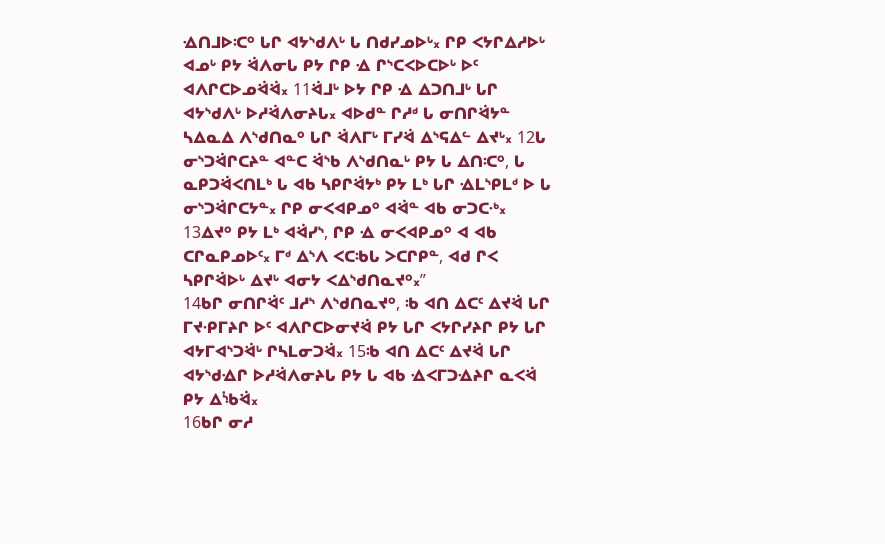ᐎᑎᒧᐅᑥᐤ ᒐᒋ ᐊᔭᔅᑯᐱᒡ ᒐ ᑎᑯᓯᓄᐅᒡ᙮ ᒋᑭ ᐸᔭᒋᐃᓱᐅᒡ ᐊᓄᒡ ᑭᔭ ᐛᐱᓂᒐ ᑭᔭ ᒋᑭ ᐎ ᒋᔅᑕᐸᐅᑕᐅᒡ ᐅᑦ ᐊᐱᒋᑕᐅᓄᐛᐛ᙮ 11ᐛᒧᒡ ᐅᔭ ᒋᑭ ᐎ ᐃᑐᑎᒧᒡ ᒐᒋ ᐊᔭᔅᑯᐱᒡ ᐅᓱᐛᐱᓂᔨᒐ᙮ ᐊᐅᑯᓐ ᒋᓱᒄ ᒐ ᓂᑎᒋᐛᔭᓐ ᓴᐃᓇᐃ ᐱᔅᑯᑎᓇᐤ ᒐᒋ ᐛᐱᒥᒡ ᒥᓯᐛ ᐃᔅᕋᐃᓪ ᐃᔪᒡ᙮ 12ᒐ ᓂᔅᑐᐛᒋᑕᔨᓐ ᐊᓐᑕ ᐛᔅᑲ ᐱᔅᑯᑎᓇᒡ ᑭᔭ ᒐ ᐃᑎᑥᐤ, ᒐ ᓇᑭᑐᐛᐸᑎᒪᒃ ᒐ ᐊᑲ ᓴᑭᒋᐛᔭᒃ ᑭᔭ ᒪᒃ ᒐᒋ ᐎᒪᔅᑭᒪᒄ ᐅ ᒐ ᓂᔅᑐᐛᒋᑕᔭᓐ᙮ ᒋᑭ ᓂᐸᐊᑭᓄᐤ ᐊᐛᓐ ᐊᑲ ᓂᑐᑕᐧᒃ᙮ 13ᐃᔪᐤ ᑭᔭ ᒪᒃ ᐊᐛᓯᔅ, ᒋᑭ ᐎ ᓂᐸᐊᑭᓄᐤ ᐊ ᐊᑲ ᑕᒋᓇᑭᓄᐅᑦ᙮ ᒥᒄ ᐃᔅᐱ ᐸᑕᒂᒐ ᐳᑕᒋᑭᓐ, ᐊᑯ ᒋᐸ ᓴᑭᒋᐛᐅᒡ ᐃᔪᒡ ᐊᓂᔭ ᐸᐃᔅᑯᑎᓇᔪᐤ᙮”
14ᑲᒋ ᓂᑎᒋᐛᑦ ᒧᓱᔅ ᐱᔅᑯᑎᓇᔪᐤ, ᒂ ᐊᑎ ᐃᑕᑦ ᐃᔪᐛ ᒐᒋ ᒥᔪᐧᑭᒥᔨᒋ ᐅᑦ ᐊᐱᒋᑕᐅᓂᔪᐛ ᑭᔭ ᒐᒋ ᐸᔭᒋᓯᔨᒋ ᑭᔭ ᒐᒋ ᐊᔭᒥᐊᔅᑐᐛᒡ ᒋᓴᒪᓂᑐᐛ᙮ 15ᒂ ᐊᑎ ᐃᑕᑦ ᐃᔪᐛ ᒐᒋ ᐊᔭᔅᑯᐎᒋ ᐅᓱᐛᐱᓂᔨᒐ ᑭᔭ ᒐ ᐊᑲ ᐎᐸᒥᑐᐎᔨᒋ ᓇᐸᐛ ᑭᔭ ᐃᔎᐛ᙮
16ᑲᒋ ᓂᓱ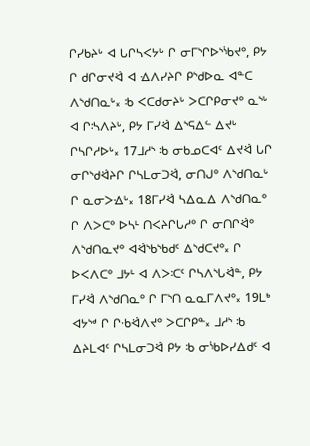ᒋᓯᑲᔨᒡ ᐊ ᒐᒋᓴᐸᔭᒡ ᒋ ᓂᒥᔅᒋᐅᔅᔎᔪᐤ, ᑭᔭ ᒋ ᑯᒋᓂᔪᐛ ᐊ ᐎᐱᓯᔨᒋ ᑭᔅᑯᐅᓇ ᐊᓐᑕ ᐱᔅᑯᑎᓇᒡ᙮ ᒂ ᐸᑕᑯᓂᔨᒡ ᐳᑕᒋᑭᓂᔪᐤ ᓇᔅᒡ ᐊ ᒋᔄᐱᔨᒡ, ᑭᔭ ᒥᓯᐛ ᐃᔅᕋᐃᓪ ᐃᔪᒡ ᒋᓴᒋᓱᐅᒡ᙮ 17ᒧᓱᔅ ᒂ ᓂᑲᓄᑕᐊᑦ ᐃᔪᐛ ᒐᒋ ᓂᒋᔅᑯᐛᔨᒋ ᒋᓴᒪᓂᑐᐛ, ᓂᑎᒍᐤ ᐱᔅᑯᑎᓇᒡ ᒋ ᓇᓂᐳᐎᒡ᙮ 18ᒥᓯᐛ ᓴᐃᓇᐃ ᐱᔅᑯᑎᓇᐤ ᒋ ᐱᐳᑕᐤ ᐅᓴᒻ ᑎᐸᔨᒋᒐᓱᐤ ᒋ ᓂᑎᒋᐛᐤ ᐱᔅᑯᑎᓇᔪᐤ ᐊᐛᔅᑲᔅᑲᑯᑦ ᐃᔅᑯᑕᔪᐤ᙮ ᒋ ᐅᐸᐱᑕᐤ ᒧᔭᒻ ᐊ ᐱᐳᑥᑦ ᒋᓴᐱᔅᒐᐛᓐ, ᑭᔭ ᒥᓯᐛ ᐱᔅᑯᑎᓇᐤ ᒋ ᒥᔅᑎ ᓇᓇᒥᐱᔪᐤ᙮ 19ᒪᒃ ᐊᔭᔅᒄ ᒋ ᒋᐧᑲᐛᐱᔪᐤ ᐳᑕᒋᑭᓐ᙮ ᒧᓱᔅ ᒂ ᐃᔨᒪᐊᑦ ᒋᓴᒪᓂᑐᐛ ᑭᔭ ᒂ ᓂᔎᐅᓯᐃᑯᑦ ᐊ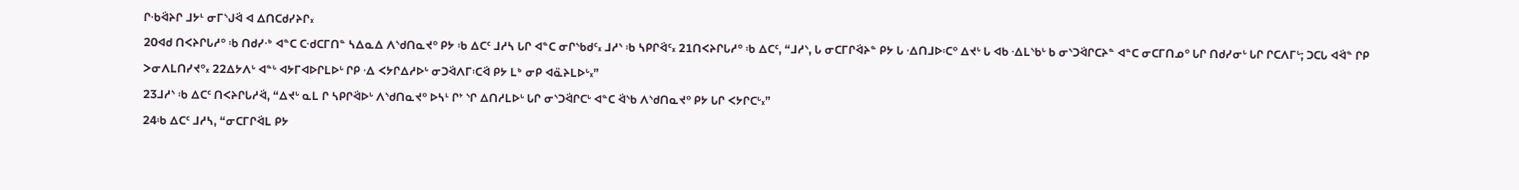ᒋᐧᑲᐛᔨᒋ ᒧᔭᒻ ᓂᒥᔅᒍᐛ ᐊ ᐃᑎᑕᑯᓯᔨᒋ᙮
20ᐊᑯ ᑎᐸᔨᒋᒐᓱᐤ ᒂ ᑎᑯᓯᐧᒃ ᐊᓐᑕ ᑕᐧᑯᑕᒥᑎᓐ ᓴᐃᓇᐃ ᐱᔅᑯᑎᓇᔪᐤ ᑭᔭ ᒂ ᐃᑕᑦ ᒧᓱᓴ ᒐᒋ ᐊᓐᑕ ᓂᒋᔅᑲᑯᑦ᙮ ᒧᓱᔅ ᒂ ᓴᑭᒋᐛᑦ᙮ 21ᑎᐸᔨᒋᒐᓱᐤ ᒂ ᐃᑕᑦ, “ᒧᓱᔅ, ᒐ ᓂᑕᒥᒋᐛᔨᓐ ᑭᔭ ᒐ ᐎᑎᒧᐅᑥᐤ ᐃᔪᒡ ᒐ ᐊᑲ ᐎᒪᔅᑲᒡ ᑲ ᓂᔅᑐᐛᒋᑕᔨᓐ ᐊᓐᑕ ᓂᑕᒥᑎᓄᐤ ᒐᒋ ᑎᑯᓯᓂᒡ ᒐᒋ ᒋᑕᐱᒥᒡ; ᑐᑕᒐ ᐊᐛᓐ ᒋᑭ ᐳᓂᐱᒪᑎᓯᔪᐤ᙮ 22ᐃᔭᐱᒡ ᐊᓐᒡ ᐊᔭᒥᐊᐅᒋᒪᐅᒡ ᒋᑭ ᐎ ᐸᔭᒋᐃᓱᐅᒡ ᓂᑐᐛᐱᒥᑥᐛ ᑭᔭ ᒪᒃ ᓂᑭ ᐊᓏᔨᒪᐅᒡ᙮”
23ᒧᓱᔅ ᒂ ᐃᑕᑦ ᑎᐸᔨᒋᒐᓱᐛ, “ᐃᔪᒡ ᓇᒪ ᒋ ᓴᑭᒋᐛᐅᒡ ᐱᔅᑯᑎᓇᔪᐤ ᐅᓴᒻ ᒋᔾ ᔅᒋ ᐃᑎᓱᒪᐅᒡ ᒐᒋ ᓂᔅᑐᐛᒋᑕᒡ ᐊᓐᑕ ᐛᔅᑲ ᐱᔅᑯᑎᓇᔪᐤ ᑭᔭ ᒐᒋ ᐸᔭᒋᑕᒡ᙮”
24ᒂ ᐃᑕᑦ ᒧᓱᓴ, “ᓂᑕᒥᒋᐛᒪ ᑭᔭ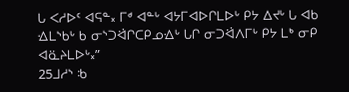ᒐ ᐸᓱᐅᑦ ᐊᕋᓐ᙮ ᒥᒄ ᐊᓐᒡ ᐊᔭᒥᐊᐅᒋᒪᐅᒡ ᑭᔭ ᐃᔪᒡ ᒐ ᐊᑲ ᐎᒪᔅᑲᒡ ᑲ ᓂᔅᑐᐛᒋᑕᑭᓄᐎᒡ ᒐᒋ ᓂᑐᐛᐱᒥᒡ ᑭᔭ ᒪᒃ ᓂᑭ ᐊᓏᔨᒪᐅᒡ᙮”
25ᒧᓱᔅ ᒂ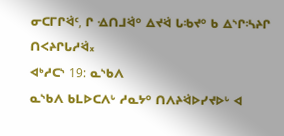ᓂᑕᒥᒋᐛᑦ, ᒋ ᐎᑎᒧᐛᐤ ᐃᔪᐛ ᒐᒂᔪᐤ ᑲ ᐃᔅᒋᔄᔨᒋ ᑎᐸᔨᒋᒐᓱᐛ᙮
ᐊᒃᓱᑕᔅ 19: ᓇᔅᑲᐱ
ᓇᔅᑲᐱ ᑲᒪᐅᑕᐱᒡ ᓱᓇᔭᐤ ᑎᐱᔨᐛᐅᓯᔪᐅᒡ ᐊ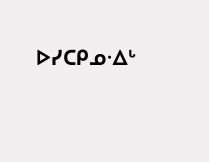ᐅᓯᑕᑭᓄᐎᒡ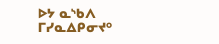ᐅᔭ ᓇᔅᑲᐱ ᒥᓯᓇᐃᑭᓂᔪᐤ